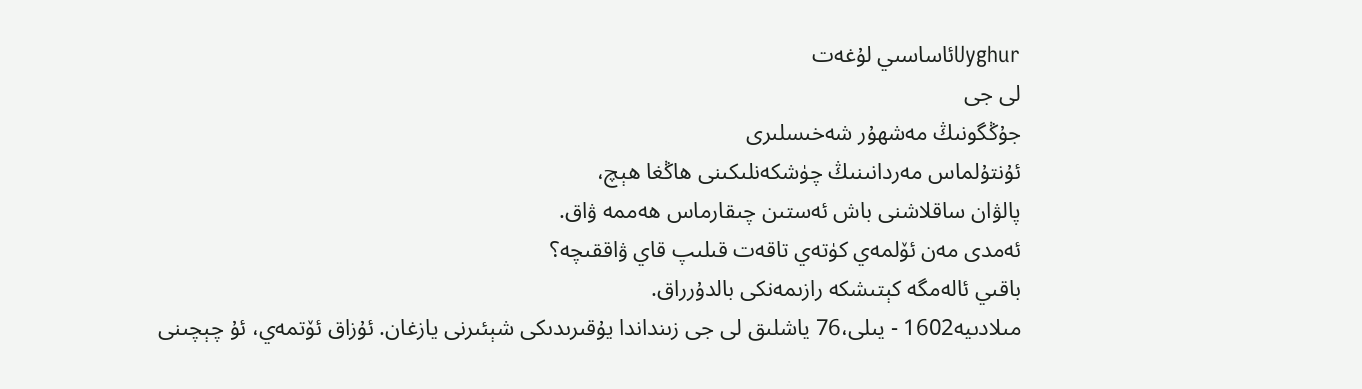Uyghurئاساسىي لۇغەت
لى جى
جۇڭگونىڭ مەشھۇر شەخىسلىرى
ئۇنتۇلماس مەردانىنىڭ چۈشكەنلىكىنى ھاڭغا ھېچ،
پالۋان ساقلاشنى باش ئەستىن چىقارماس ھەممە ۋاق.
ئەمدى مەن ئۆلمەي كۈتەي تاقەت قىلىپ قاي ۋاققىچە؟
باقىي ئالەمگە كېتىشكە رازىمەنكى بالدۇرراق.
مىلادىيە1602 - يىلى،76 ياشلىق لى جى زىنداندا يۇقىرىدىكى شېئىرنى يازغان. ئۇزاق ئۆتمەي، ئۇ چېچىنى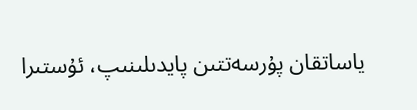ياساتقان پۇرسەتتىن پايدىلىنىپ، ئۇستىرا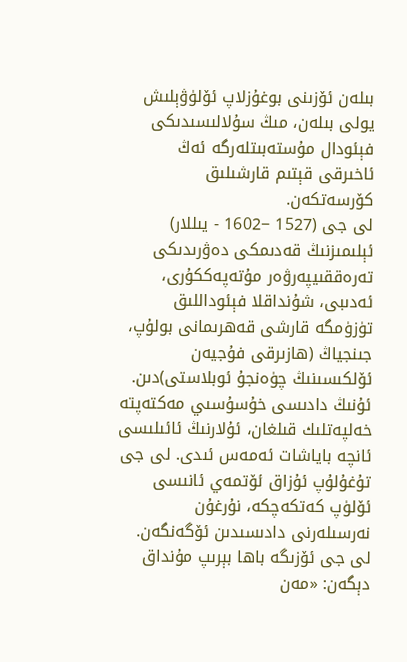بىلەن ئۆزىنى بوغۇزلاپ ئۆلۈۋېلىش يولى بىلەن، مىڭ سۇلالىسىدىكى فېئودال مۇستەبىتلەرگە ئەڭ ئاخىرقى قېتىم قارشىلىق كۆرسەتكەن.
لى جى (1527 −1602 - يىللار) ئېلىمىزنىڭ قەدىمكى دەۋرىدىكى تەرەققىيپەرۋەر مۇتەپەككۇرى، ئەدىبى، شۇنداقلا فېئوداللىق تۈزۈمگە قارشى قەھرىمانى بولۇپ، جىنجياڭ (ھازىرقى فۇجيەن ئۆلكىسىنىڭ چۈەنجۇ ئوبلاستى)دىن. ئۇنىڭ دادىسى خۇسۇسىي مەكتەپتە خەلپەتلىك قىلغان، ئۇلارنىڭ ئائىلىسى ئانچە باياشات ئەمەس ئىدى. لى جى تۇغۇلۇپ ئۇزاق ئۆتمەي ئانىسى ئۆلۈپ كەتكەچكە، نۇرغۇن نەرسىلەرنى دادىسىدىن ئۆگەنگەن. لى جى ئۆزىگە باھا بېرىپ مۇنداق دېگەن: «مەن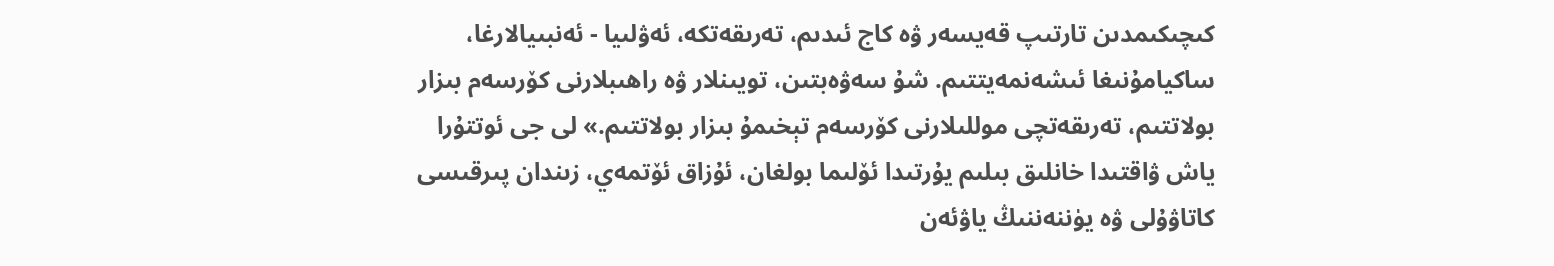كىچىكىمدىن تارتىپ قەيسەر ۋە كاج ئىدىم، تەرىقەتكە، ئەۋلىيا - ئەنبىيالارغا، ساكيامۇنىغا ئىشەنمەيتتىم. شۇ سەۋەبتىن، تويىنلار ۋە راھىبلارنى كۆرسەم بىزار بولاتتىم، تەرىقەتچى موللىلارنى كۆرسەم تېخىمۇ بىزار بولاتتىم.» لى جى ئوتتۇرا ياش ۋاقتىدا خانلىق بىلىم يۇرتىدا ئۆلىما بولغان، ئۇزاق ئۆتمەي، زىندان پىرقىسى كاتاۋۇلى ۋە يۈننەننىڭ ياۋئەن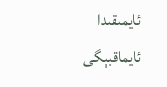ئايمىقىدا ئايماقبېگى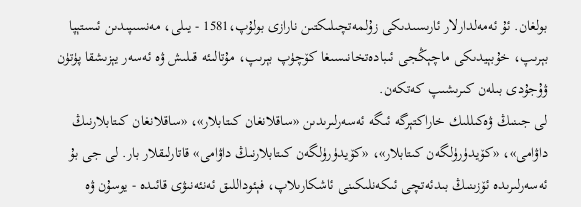بولغان. ئۇ ئەمەلدارلار ئارىسىدىكى زۇلمەتچىلىكتىن نارازى بولۇپ،1581 - يىلى، مەنسىپىدىن ئىستېپا بېرىپ، خۇبېيدىكى ماچېڭجى ئىبادەتخانىسىغا كۆچۈپ بېرىپ، مۇتالىئە قىلىش ۋە ئەسەر يېزىشقا پۈتۈن ۋۇجۇدى بىلەن كىرىشىپ كەتكەن.
لى جىنىڭ ۋەكىللىك خاراكتېرگە ئىگە ئەسەرلىرىدىن «ساقلانغان كىتابلار»، «ساقلانغان كىتابلارنىڭ داۋامى»، «كۆيدۈرۈلگەن كىتابلار»، «كۆيدۈرۈلگەن كىتابلارنىڭ داۋامى» قاتارلىقلار بار. لى جى بۇ ئەسەرلىرىدە ئۆزىنىڭ بىدئەتچى ئىكەنلىكىنى ئاشكارىلاپ، فېئوداللىق ئەنئەنىۋى قائىدە - يوسۇن ۋە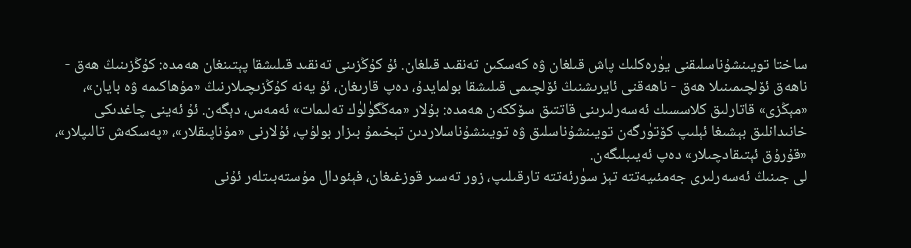ساختا تويىنشۇناسلىقنى يۈرەكلىك پاش قىلغان ۋە كەسكىن تەنقىد قىلغان. ئۇ كۇڭزىنى تەنقىد قىلىشقا پېتىنغان ھەمدە: كۇڭزىنىڭ ھەق - ناھەق ئۆلچىمىنىلا ھەق - ناھەقنى ئايرىشنىڭ ئۆلچىمى قىلىشقا بولمايدۇ، دەپ قارىغان، ئۇ يەنە كۇڭزىچىلارنىڭ «مۇھاكىمە ۋە بايان»، «مېڭزى» قاتارلىق كلاسسىك ئەسەرلىرىنى قاتتىق سۆككەن ھەمدە: بۇلار «مەڭگۈلۈك تەلىمات» ئەمەس، دېگەن. ئۇ ئەينى چاغدىكى خانىدانلىق بېشىغا ئېلىپ كۆتۈرگەن تويىنشۇناسلىق ۋە تويىنشۇناسلاردىن تېخىمۇ بىزار بولۇپ، ئۇلارنى «مۇناپىقلار»، «پەسكەش تالىپلار»، «قۇرۇق ئېتىقادچىلار» دەپ ئەيىبلىگەن.
لى جىنىڭ ئەسەرلىرى جەمئىيەتتە تېز سۈرئەتتە تارقىلىپ، زور تەسىر قوزغىغان، فېئودال مۇستەبىتلەر ئۇنى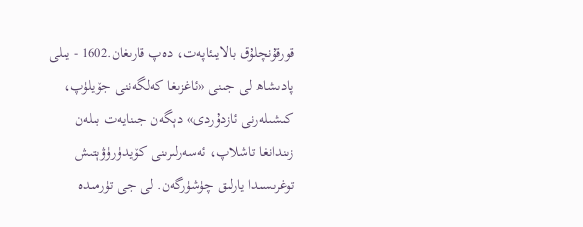قورقۇنچلۇق بالايىئاپەت، دەپ قارىغان.1602 - يىلى پادىشاھ لى جىنى «ئاغزىغا كەلگەننى جۆيلۈپ، كىشىلەرنى ئازدۇردى» دېگەن جىنايەت بىلەن زىندانغا تاشلاپ، ئەسەرلىرىنى كۆيدۈرۈۋېتىش توغرىسىدا يارلىق چۈشۈرگەن. لى جى تۈرمىدە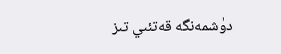دۈشمەنگە قەتئىي تىز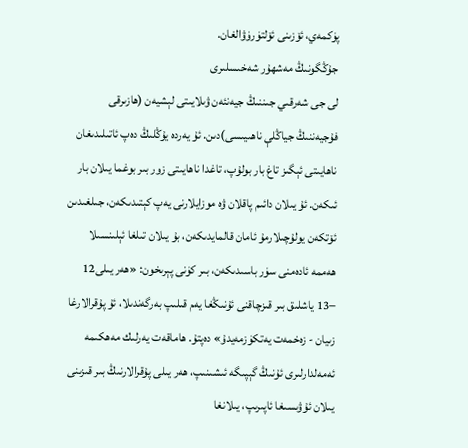پۈكمەي، ئۆزىنى ئۆلتۈرۈۋالغان.
جۇڭگونىڭ مەشھۇر شەخىسلىرى
لى جى شەرقىي جىننىڭ جيەنئەن ۋىلايىتى لېشيەن (ھازىرقى فۇجيەننىڭ جياڭلې ناھىيىسى)دىن. ئۇ يەردە يۇڭلىڭ دەپ ئاتىلىدىغان ناھايىتى ئېگىز تاغ بار بولۇپ، تاغدا ناھايىتى زور بىر بوغما يىلان بار ئىكەن. ئۇ يىلان دائىم پاقلان ۋە موزايلارنى يەپ كېتىدىكەن، جىلغىدىن ئۆتكەن يولۇچىلارمۇ ئامان قالمايدىكەن، بۇ يىلان تىلغا ئېلىنسىلا ھەممە ئادەمنى سۈر باسىدىكەن، بىر كۈنى پېرىخون: «ھەر يىلى12 −13 ياشلىق بىر قىزچاقنى ئۇنىڭغا يەم قىلىپ بەرگەندىلا، ئۇ پۇقرالارغا زىيان - زەخمەت يەتكۈزمەيدۇ» دەپتۇ. ھاماقەت يەرلىك مەھكىمە ئەمەلدارلىرى ئۇنىڭ گېپىگە ئىشىنىپ، ھەر يىلى پۇقرالارنىڭ بىر قىزىنى يىلان ئۇۋىسىغا ئاپىرىپ، يىلانغا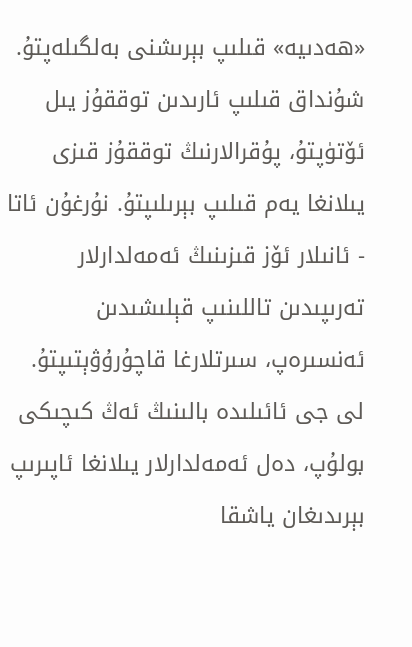«ھەدىيە» قىلىپ بېرىشنى بەلگىلەپتۇ. شۇنداق قىلىپ ئارىدىن توققۇز يىل ئۆتۈپتۇ، پۇقرالارنىڭ توققۇز قىزى يىلانغا يەم قىلىپ بېرىلىپتۇ. نۇرغۇن ئاتا - ئانىلار ئۆز قىزىنىڭ ئەمەلدارلار تەرىپىدىن تاللىنىپ قېلىشىدىن ئەنسىرەپ، سىرتلارغا قاچۇرۇۋېتىپتۇ.
لى جى ئائىلىدە بالىنىڭ ئەڭ كىچىكى بولۇپ، دەل ئەمەلدارلار يىلانغا ئاپىرىپ بېرىدىغان ياشقا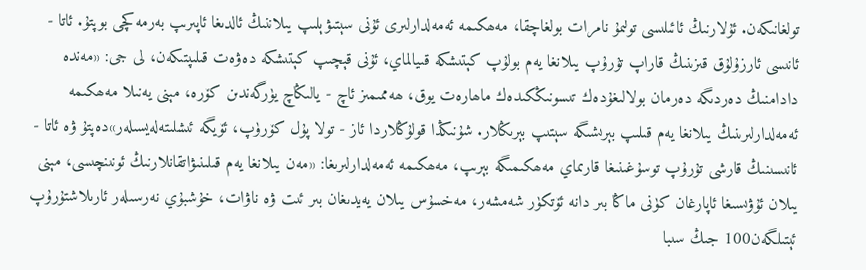تولغانىكەن. ئۇلارنىڭ ئائىلىسى تولىمۇ نامرات بولغاچقا، مەھكىمە ئەمەلدارلىرى ئۇنى سېتىۋېلىپ يىلاننىڭ ئالدىغا ئاپىرىپ بەرمەكچى بوپتۇ. ئاتا - ئانىسى ئارزۇلۇق قىزىنىڭ قاراپ تۇرۇپ يىلانغا يەم بولۇپ كېتىشكە قىيالماي، ئۇنى قېچىپ كېتىشكە دەۋەت قىلىپتىكەن، لى جى: «مەندە دادامنىڭ دەردىگە دەرمان بولالىغۇدەك تىسونىڭكىدەك ماھارەت يوق، ھەممىمىز ئاچ - يالىڭاچ يۈرگەندىن كۆرە، مېنى يەنىلا مەھكىمە ئەمەلدارلىرىنىڭ يىلانغا يەم قىلىپ بېرىشىگە سېتىپ بېرىڭلار. شۇنىڭدا قولۇڭلاردا ئاز - تولا پۇل كۆرۈپ، ئۆيگە ئىشلىتەلەيسىلەر»دەپتۇ ۋە ئاتا - ئانىسىنىڭ قارشى تۇرۇپ توسۇغىنىغا قارىماي مەھكىمىگە بېرىپ، مەھكىمە ئەمەلدارلىرىغا: «مەن يىلانغا يەم قىلىنىۋاتقانلارنىڭ ئونىنچىسى، مېنى يىلان ئۇۋىسىغا ئاپارغان كۈنى ماڭا بىر دانە ئۆتكۈر شەمشەر، مەخسۇس يىلان يەيدىغان بىر ئىت ۋە ناۋات، خۇشبۇي نەرسىلەر ئارىلاشتۇرۇپ ئېتىلگەن100 جىڭ سىبا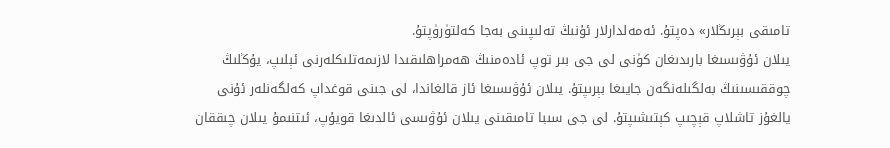تامىقى بېرىڭلار» دەپتۇ. ئەمەلدارلار ئۇنىڭ تەلىپىنى بەجا كەلتۈرۈپتۇ.
يىلان ئۇۋىسىغا بارىدىغان كۈنى لى جى بىر توپ ئادەمنىڭ ھەمراھلىقىدا لازىمەتلىكلەرنى ئېلىپ، يۇڭلىڭ چوققىسىنىڭ بەلگىلەنگەن جايىغا بېرىپتۇ. يىلان ئۇۋىسىغا ئاز قالغاندا، لى جىنى قوغداپ كەلگەنلەر ئۇنى يالغۇز تاشلاپ قېچىپ كېتىشىپتۇ. لى جى سىبا تامىقىنى يىلان ئۇۋىسى ئالدىغا قويۇپ، ئىتنىمۇ يىلان چىققان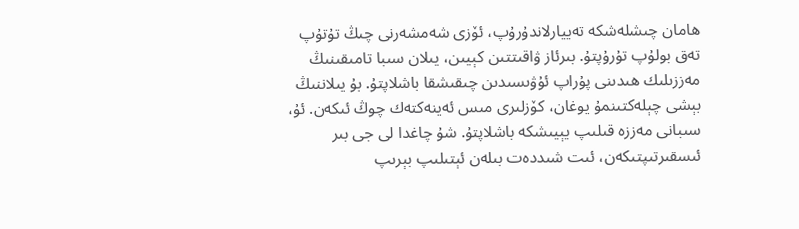ھامان چىشلەشكە تەييارلاندۇرۇپ، ئۆزى شەمشەرنى چىڭ تۇتۇپ تەق بولۇپ تۇرۇپتۇ. بىرئاز ۋاقىتتىن كېيىن، يىلان سىبا تامىقىنىڭ مەززىلىك ھىدىنى پۇراپ ئۇۋىسىدىن چىقىشقا باشلاپتۇ. بۇ يىلاننىڭ بېشى چېلەكتىنمۇ يوغان، كۆزلىرى مىس ئەينەكتەك چوڭ ئىكەن. ئۇ، سىبانى مەززە قىلىپ يېيىشكە باشلاپتۇ. شۇ چاغدا لى جى بىر ئىسقىرتىپتىكەن، ئىت شىددەت بىلەن ئېتىلىپ بېرىپ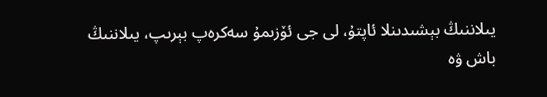يىلاننىڭ بېشىدىنلا ئاپتۇ، لى جى ئۆزىمۇ سەكرەپ بېرىپ، يىلاننىڭ باش ۋە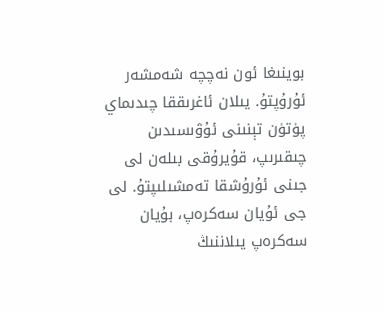بوينىغا ئون نەچچە شەمشەر ئۇرۇپتۇ. يىلان ئاغرىققا چىدىماي پۈتۈن تېنىنى ئۇۋىسىدىن چىقىرىپ، قۇيرۇقى بىلەن لى جىنى ئۇرۇشقا تەمشىلىپتۇ. لى جى ئۇيان سەكرەپ، بۇيان سەكرەپ يىلاننىڭ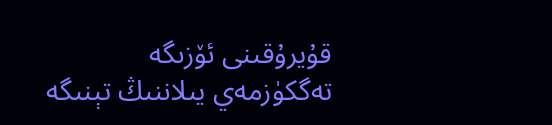قۇيرۇقىنى ئۆزىگە تەگكۈزمەي يىلاننىڭ تېنىگە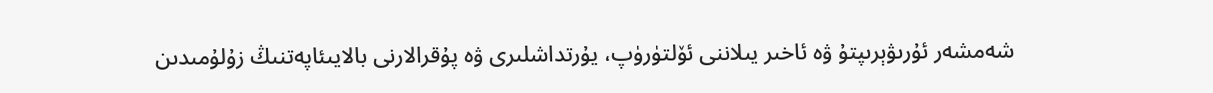شەمشەر ئۇرىۋېرىپتۇ ۋە ئاخىر يىلاننى ئۆلتۈرۈپ، يۇرتداشلىرى ۋە پۇقرالارنى بالايىئاپەتنىڭ زۇلۇمىدىن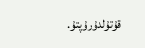قۇتۇلدۇرۇپتۇ.